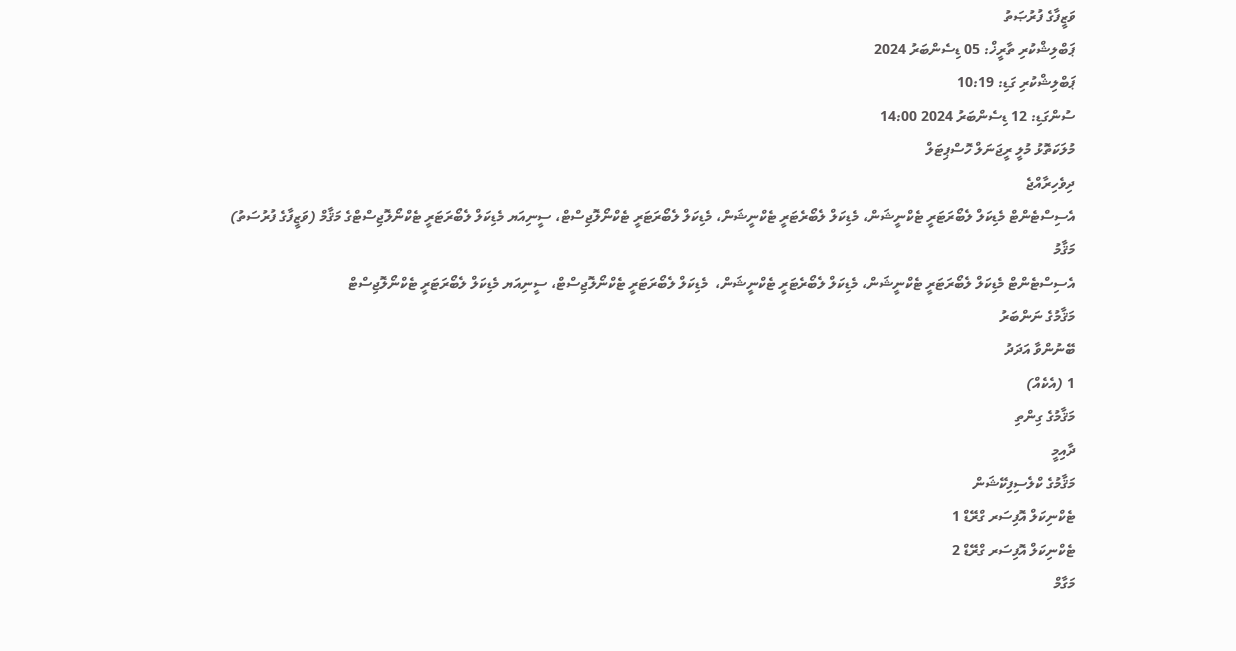ވަޒީފާގެ ފުރުޞަތު
ޕަބްލިޝްކުރި ތާރީޚް: 05 ޑިސެންބަރު 2024
ޕަބްލިޝްކުރި ގަޑި: 10:19
ސުންގަޑި: 12 ޑިސެންބަރު 2024 14:00
މުލަކަތޮޅު މުލީ ރީޖަނަލް ހޮސްޕިޓަލް
ދިވެހިރާއްޖެ
އެސިސްޓެންޓް މެޑިކަލް ލެބޯރަޓަރީ ޓެކްނީޝަން، މެޑިކަލް ލެބޯރެޓަރީ ޓެކްނީޝަން، މެޑިކަލް ލެބޯރަޓަރީ ޓެކްނޯލޮޖިސްޓް، ސީނިއަޔ މެޑިކަލް ލެބޯރަޓަރީ ޓެކްނޯލޮޖިސްޓްގެ މަޤާމް (ވަޒީފާގެ ފުރުސަތު)
މަޤާމު
އެސިސްޓެންޓް މެޑިކަލް ލެބޯރަޓަރީ ޓެކްނީޝަން، މެޑިކަލް ލެބޯރެޓަރީ ޓެކްނީޝަން،  މެޑިކަލް ލެބޯރަޓަރީ ޓެކްނޯލޮޖިސްޓް، ސީނިއަޔ މެޑިކަލް ލެބޯރަޓަރީ ޓެކްނޯލޮޖިސްޓް
މަޤާމުގެ ނަންބަރު
ބޭނުންވާ އަދަދު
1 (އެކެއް)
މަޤާމުގެ ގިންތި
ދާއިމީ
މަޤާމުގެ ކްލެސިފިކޭޝަން
ޓެކްނިކަލް އޮފިސަރ ގްރޭޑް 1
ޓެކްނިކަލް އޮފިސަރ ގްރޭޑް 2
މަގާމް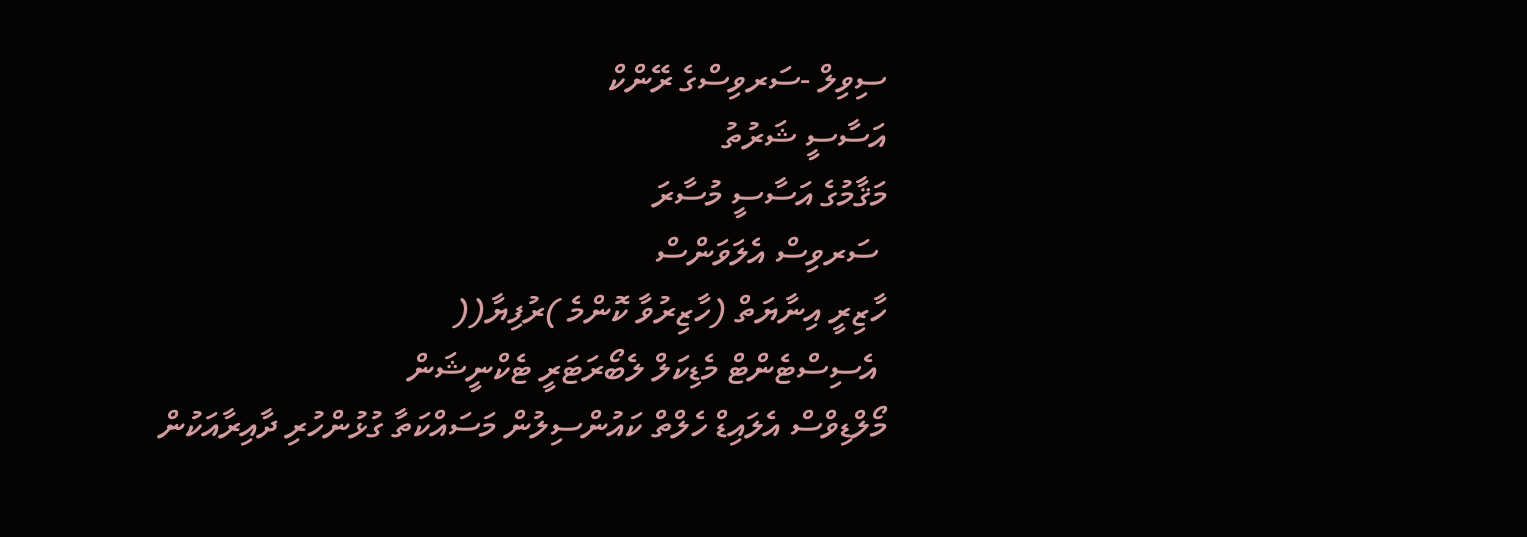ސިވިލް -ސަރވިސްގެ ރޭންކް
އަސާސީ ޝަރުތު
މަޤާމުގެ އަސާސީ މުސާރަ
 ސަރވިސް އެލަވަންސް
ހާޒިރީ އިނާޔަތް (ހާޒިރުވާ ކޮންމެ )ރުފިޔާ((
 އެސިސްޓެންޓް މެޑިކަލް ލެބޯރަޓަރީ ޓެކްނީޝަން
މޯލްޑިވްސް އެލައިޑް ހެލްތް ކައުންސިލުން މަސައްކަތާ ގުޅުންހުރި ދާއިރާއަކުން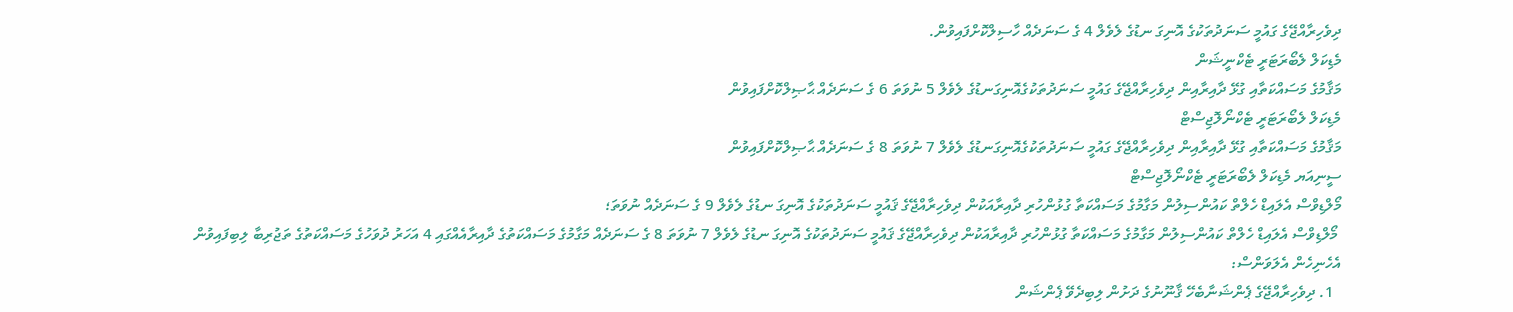ދިވެހިރާއްޖޭގެ ގައުމީ ސަނަދުތަކުގެ އޮނިގަ ނޑުގެ ލެވެލް 4 ގެ ސަނަދެއް ހާސިލްކޮށްފައިވުން.
މެޑިކަލް ލެބޯރަޓަރީ ޓެކްނީޝަން
މަޤާމުގެ މަސައްކަތާއި ގުޅޭ ދާއިރާއިން ދިވެހިރާއްޖޭގެ ގައުމީ ސަނަދުތަކުގެއޮނިގަނޑުގެ ލެވެލް 5 ނުވަތަ 6 ގެ ސަނަދެއް ޙާޞިލްކޮށްފައިވުން
މެޑިކަލް ލެބޯރަޓަރީ ޓެކްނޯލޮޖިސްޓް
މަޤާމުގެ މަސައްކަތާއި ގުޅޭ ދާއިރާއިން ދިވެހިރާއްޖޭގެ ގައުމީ ސަނަދުތަކުގެއޮނިގަނޑުގެ ލެވެލް 7 ނުވަތަ 8 ގެ ސަނަދެއް ޙާޞިލްކޮށްފައިވުން
ސީނިއަޔ މެޑިކަލް ލެބޯރަޓަރީ ޓެކްނޯލޮޖިސްޓް
މޯލްޑިވްސް އެލައިޑް ހެލްތް ކައުންސިލުން މަގާމުގެ މަސައްކަތާ ގުޅުންހުރި ދާއިރާއަކުން ދިވެހިރާއްޖޭގެ ޤައުމީ ސަނަދުތަކުގެ އޮނިގަ ނޑުގެ ލެވެލް 9 ގެ ސަނަދެއް ނުވަތަ؛
 މޯލްޑިވްސް އެލައިޑް ހެލްތް ކައުންސިލުން މަގާމުގެ މަސައްކަތާ ގުޅުންހުރި ދާއިރާއަކުން ދިވެހިރާއްޖޭގެ ޤައުމީ ސަނަދުތަކުގެ އޮނިގަ ނޑުގެ ލެވެލް 7 ނުވަތަ 8 ގެ ސަނަދެއް މަގާމުގެ މަސައްކަތުގެ ދާއިރާއެއްގައި 4 އަހަރު ދުވަހުގެ މަސައްކަތުގެ ތަޖުރިބާ ލިބިފައިވުން
އެހެނިހެން އެލަވަންސް:
  1. ދިވެހިރާއްޖޭގެ ޕެންޝަނާބެހޭ ޤާނޫނުގެ ދަށުން ލިބިދެވޭ ޕެންޝަން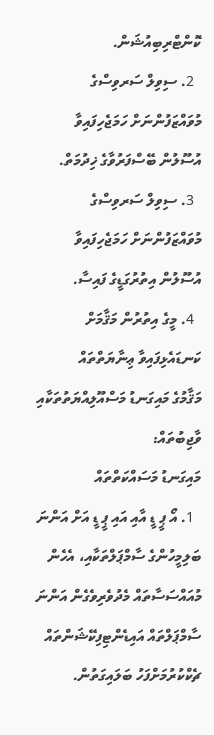ކޮންޓްރިބިއުޝަން.
  2. ސިވިލް ސަރވިސްގެ މުވައްޒަފުންނަށް ހަމަޖެހިފައިވާ އުސޫލުން ބޭސްފަރުވާގެ ޚިދުމަތް.
  3. ސިވިލް ސަރވިސްގެ މުވައްޒަފުންނަށް ހަމަޖެހިފައިވާ އުސޫލުން އިތުރުގަޑީގެ ފައިސާ.
  4. މީގެ އިތުރުން މަޤާމަށް ކަނޑައެޅިފައިވާ ޢިނާޔަތްތައް
މަޤާމުގެ މައިގަނޑު މަސްއޫލިއްޔަތުތަކާއި ވާޖިބުތައް:
މައިގަނޑު މަސައްކަތްތައް
  1. އޯ ޕީ ޑީ އާއި އައި ޕީ ޑީ އަށް އަންނަ ބަލިމީހުންގެ ސާމްޕަލްތަކާއި، އެހެން މުއައްސަސާތައް މެދުވެރިވެގެން އަންނަ ސާމްޕަލްތައް އައިޑެންޓިފިކޭޝަންތައް ޗެކްކުރުމަށްފަހު ބަލައިގަތުން.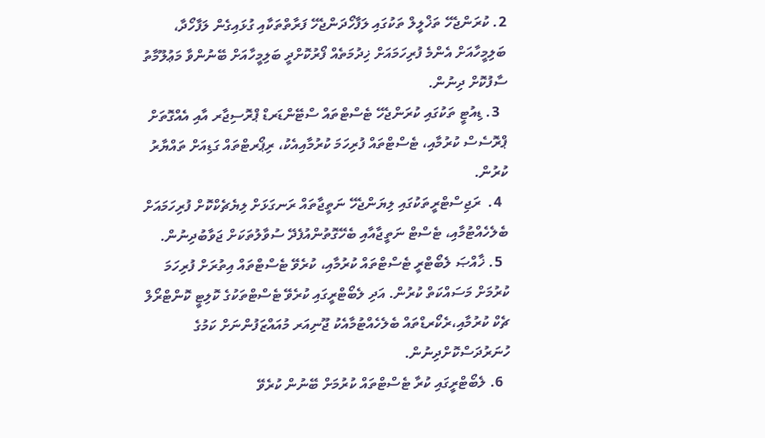2. ކުރަންޖެހޭ ތަޚްލީލް ތަކުގައި ލަފާހޯދަންޖެހޭ ފަރާތްތަކާއި ގުޅައިގެން ލަފާހޯދާ، ބަލިމީހާއަށް އެންމެ ފުރިހަމައަށް ޚިދުމަތެއް ފޯރުކޮށްދީ ބަލިމީހާއަށް ބޭނުންވާ މަޢުލޫމާތު ސާފުކޮށް ދިނުން.
  3. ޑިއުޓީ ތަކުގައި ކުރަންޖެހޭ ޓެސްޓްތައް ސްޓޭންޑަރޑް ޕްރޮސިޖާރ އާއި އެއްގޮތަށް ޕްރޮސެސް ކުރުމާއި، ޓެސްޓްތައް ފުރިހަމަ ކުރުމާއިއެކު، ރިޕޯރޓްތައް ގަޑިއަށް ތައްޔާރު ކުރުން.
  4.  ރަޖިސްޓްރީތަކުގައި ލިޔަންޖެހޭ ނަތީޖާތައް ރަނގަޅަށް ލިޔެޗެކްކޮށް ފުރިހަމައަށް ބެލެހެއްޓުމާއި، ޓެސްޓް ނަތީޖާއާއި ބެހޭގޮތުންއުފެދޭ ސުވާލުތަކަށް ޖަވާބުދިނުން.
  5. ޚާއްޞަ ލެބޯޓްރީ ޓެސްޓްތައް ކުރުމާއި، ކުރެވޭ ޓެސްޓްތައް އިތުރަށް ފުރިހަމަ ކުރުމަށް މަސައްކަތް ކުރުން. އަދި ލެބޯޓްރީގައި ކުރެވޭ ޓެސްޓްތަކުގެ ކޮލިޓީ ކޮންޓްރޯލް ޗެކް ކުރުމާއި،ރެކޯރޑްތައް ބެލެހެއްޓުމާއެކު ޖޫނިއަރ މުއައްޒަފުންނަށް ކަމުގެ ހުނަރުދަސްކޮށްދިނުން.
  6. ލެބޯޓްރީގައި ކުރާ ޓެސްޓްތައް ކުރުމަށް ބޭނުން ކުރެވޭ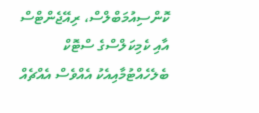ކޮންސިއުމަބްލްސް، ރިއޭޖެންޓްސް އާއި ކެމިކަލްސްގެ ސްޓޮކް ބެލެހެއްޓުމާއިއެކު އެއްވެސް އެއްޗެއް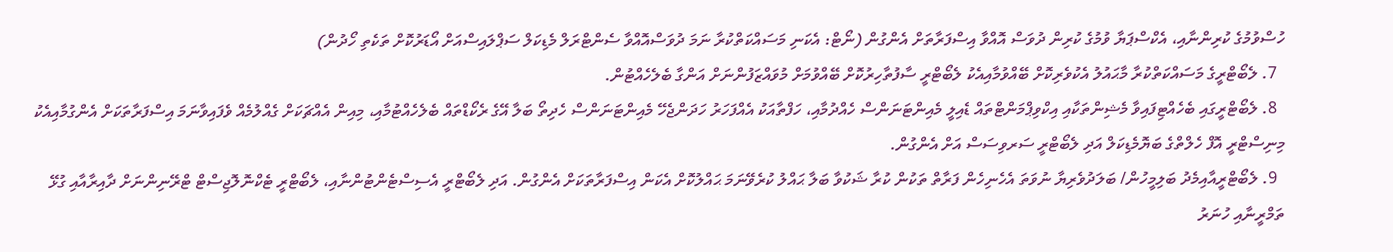ހުސްވުމުގެ ކުރިންނާއި، އެކްސްޕަޔާ ވުމުގެ ކުރިން ދުވަސް އޮއްވާ އިސްފަރާތަށް އެންގުން (ނޯޓް: އެކަނި މަސައްކަތްކުރާ ނަމަ ދުވަސްއޮއްވާ ސެންޓްރަލް މެޑިކަލް ސަޕްލައިސްއަށް އޯޑަރުކޮށް ތަކެތި ހޯދުން)
  7. ލެބޯޓްރީގެ މަސައްކަތްކުރާ މާޙައުލު އެކުވެރިކޮށް ބޭއްވުމާއިއެކު ލެބޯޓްރީ ސާފުތާހިރުކޮށް ބޭއްވުމަށް މުވައްޒަފުންނަށް އަންގާ ބެލެހެއްޓުން.
  8. ލެބޯޓްރީގައި ބެހެއްޓިފައިވާ މެޝިންތަކާއި އިކްވިޕްމަންޓްތައް ޑެއިލީ މެއިންޓަނަންސް ހެއްދުމާއި، ހަފްތާއަކު އެއްފަހަރު ހަދަންޖެހޭ މެއިންޓަނަންސް ހެދިތޯ ބަލާ އޭގެ ރެކޯޑްތައް ބެލެހެއްޓުމާއި، މިއިން އެއްޗަކަށް ގެއްލުމެއް ވެފައިވާނަމަ އިސްފަރާތަކަށް އެންގުމާއިއެކު މިނިސްޓްރީ އޮފް ހެލްތްގެ ބަޔޮމެޑިކަލް އަދި ލެބޯޓްރީ ސަރވިސަސް އަށް އެންގުން.
  9. ލެބޯޓްރީއާއިމެދު ބަލިމީހުން/ ބަލަދުވެރިޔާ ނުވަތަ އެހެނިހެން ފަރާތް ތަކުން ކުރާ ޝަކުވާ ބަލާ ޙައްލު ކުރެވޭނަމަ ޙައްލުކޮށް އެކަން އިސްފަރާތަކަށް އެންގުން. އަދި ލެބޯޓްރީ އެސިސްޓެންޓުންނާއި، ލެބޯޓްރީ ޓެކްނޮލޮޖިސްޓް ޓްރޭނިންނަށް ދާއިރާއާއި ގުޅޭ ތަމްރީނާއި ހުނަރު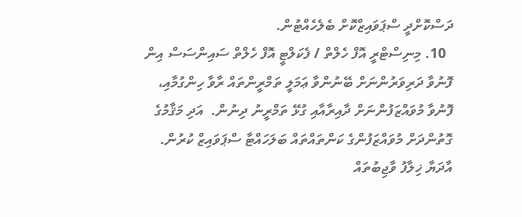ދަސްކޮށްދީ ސްޕަވައިޒްކޮށް ބެލެހެއްޓުން.
  10. މިނިސްޓްރީ އޮފް ހެލްތް / ފެކަލްޓީ އޮފް ހެލްތް ސައިންސަސް އިން ފޮނުވާ ދަރިވަރުންނަށް ބޭނުންވާ ޢަމަލީ ތަމްރީންތައް ރާވާ ހިންގުމާއި، ފޮނުވާ މުވައްޒަފުންނަށް ދާއިރާއާއި ގުޅޭ ތަމްރީނު ދިނުން.  އަދި މަޤާމުގެ ގޮތުންދަށް މުވައްޒަފުންގެ ކަންތައްތައް ބަލަހައްޓާ ސްޕަވައިޒް ކުރުން.
އާދަޔާ ޚިލާފު ވާޖިބުތައް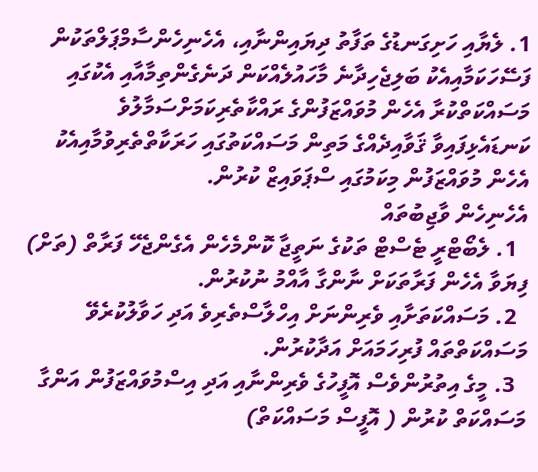1. ލެޔާއި ހަށިގަނޑުގެ ތަފާތު ދިޔައިންނާއި، އެހެނިހެންސާމްޕަލްތަކުން ފަސޭހަކަމާއިއެކު ބަލިޖެހިދާނެ މާހައުލެއްކަން ދަނެގެންތިމާއާއި އެކުގައި މަސައްކަތްކުރާ އެހެން މުވައްޒަފުންގެ ރައްކާތެރިކަމަށްސަމާލުވެ ކަނޑައެޅިފައިވާ ޤަވާއިދެއްގެ މަތިން މަސައްކަތުގައި ހަރަކާތްތެރިވުމާއިއެކު އެހެން މުވައްޒަފުން މިކަމުގައި ސްޕަވައިޒް ކުރުން.
އެހެނިހެން ވާޖިބުތައް
  1. ލެބޯޓްރީ ޓެސްޓް ތަކުގެ ނަތީޖާ ކޮންމެހެން އެގެންޖެހޭ ފަރާތް (ތަށް) ފިޔަވާ އެހެން ފަރާތަކަށް ނާންގާ އާއްމު ނުކުރުން.
  2. މަސައްކަތަށާއި ވެރިންނަށް އިހްލާސްތެރިވެ އަދި ހަވާލުކުރެވޭ މަސައްކަތްތައް ފުރިހަމައަށް އަދާކުރުން.
  3. މީގެ އިތުރުންވެސް އޮފީހުގެ ވެރިންނާއި އަދި އިސްމުވައްޒަފުން އަންގާ މަސައްކަތް ކުރުން ( އޮފީސް މަސައްކަތް)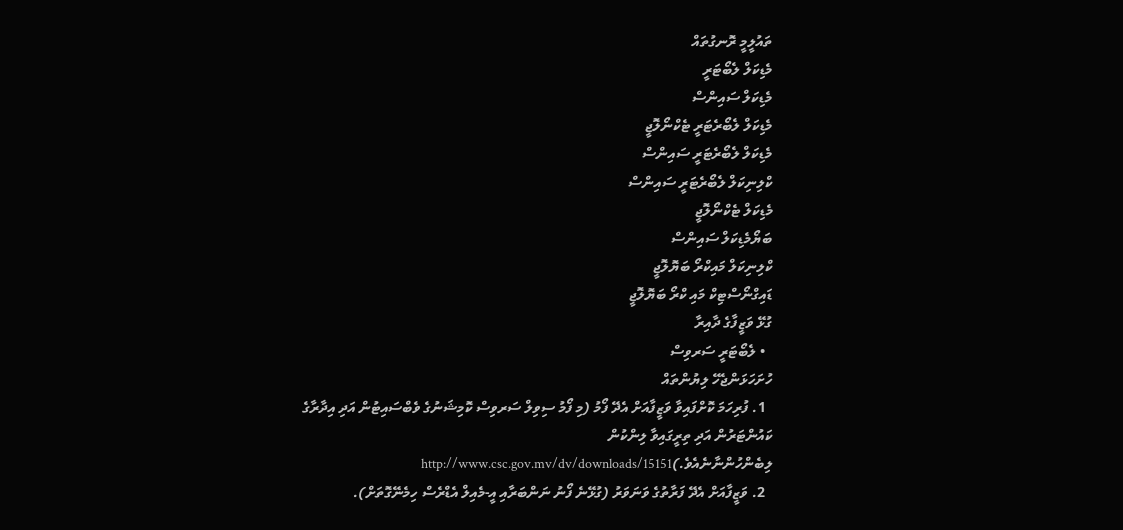ތައުލީމީ ރޮނގުތައް
މެޑިކަލް ލެބޯޓަރީ
މެޑިކަލް ސައިންސް
މެޑިކަލް ލެބޯރެޓަރީ ޓެކްނޯލޮޖީ
މެޑިކަލް ލެބޯރެޓަރީ ސައިންސް
ކްލިނިކަލް ލެބޯރެޓަރީ ސައިންސް
މެޑިކަލް ޓެކްނޯލޮޖީ
ބަޔޯމެޑިކަލް ސައިންސް
ކްލިނިކަލް މައިކްރޯ ބަޔޮލޮޖީ
ޑައިގްނޯސްޓިކް މައި ކްރޯ ބަޔޮލޮޖީ
ގުޅޭ ވަޒީފާގެ ދާއިރާ
  • ލެބޯޓަރީ ސަރވިސް
ހުށަހަޅަންޖެހޭ ލިޔުންތައް
  1. ފުރިހަމަ ކޮށްފައިވާ ވަޒީފާއަށް އެދޭ ފޯމު (މި ފޯމު ސިވިލް ސަރވިސް ކޮމިޝަނުގެ ވެބްސައިޓުން އަދި އިދާރާގެ ކައުންޓަރުން އަދި ތިރީގައިވާ ލިންކުން ލިބެންހުންނާނެއެވެ.)http://www.csc.gov.mv/dv/downloads/15151
  2. ވަޒީފާއަށް އެދޭ ފަރާތުގެ ވަނަވަރު (ގުޅޭނެ ފޯނު ނަންބަރާއި އީ-މެއިލް އެޑްރެސް ހިމެނޭގޮތަށް).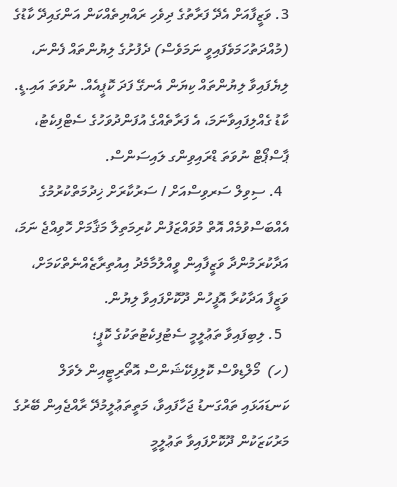3. ވަޒީފާއަށް އެދޭ ފަރާތުގެ ދިވެހި ރައްޔިތެއްކަން އަންގައިދޭ ކާޑުގެ (މުއްދަތުހަމަވެފައިވީ ނަމަވެސް) ދެފުށުގެ ލިޔުންތައް ފެންނަ، ލިޔެފައިވާ ލިޔުންތައް ކިޔަން އެނގޭ ފަދަ ކޮޕީއެއް. ނުވަތަ އައި.ޑީ. ކާޑު ގެއްލިފައިވާނަމަ، އެ ފަރާތެއްގެ އުފަންދުވަހުގެ ސެޓްފިކެޓު، ޕާސްޕޯޓް ނުވަތަ ޑްރައިވިންގ ލައިސަންސް.
  4. ސިވިލް ސަރވިސްއަށް / ސަރުކާރަށް ޚިދުމަތްކުރުމުގެ އެއްބަސްވުމެއް އޮތް މުވައްޒަފުން ކުރިމަތިލާ މަޤާމަށް ހޮވިއްޖެ ނަމަ، އަދާކުރަމުންދާ ވަޒީފާއިން ވީއްލުމާމެދު އިއުތިރާޒެއްނެތްކަމަށް، ވަޒީފާ އަދާކުރާ އޮފީހުން ދޫކޮށްފައިވާ ލިޔުން.
  5. ލިބިފައިވާ ތަޢުލީމީ ސެޓުފިކެޓުތަކުގެ ކޮޕީ؛
(ހ)  މޯލްޑިވްސް ކޮލިފިކޭޝަންސް އޮތޯރިޓީއިން ލެވަލް ކަނޑައަޅައި ތައްގަނޑު ޖަހާފައިވާ، މަތީތަޢުލީމުދޭ ރާއްޖެއިން ބޭރުގެ މަރުކަޒަކުން ދޫކޮށްފައިވާ ތަޢުލީމީ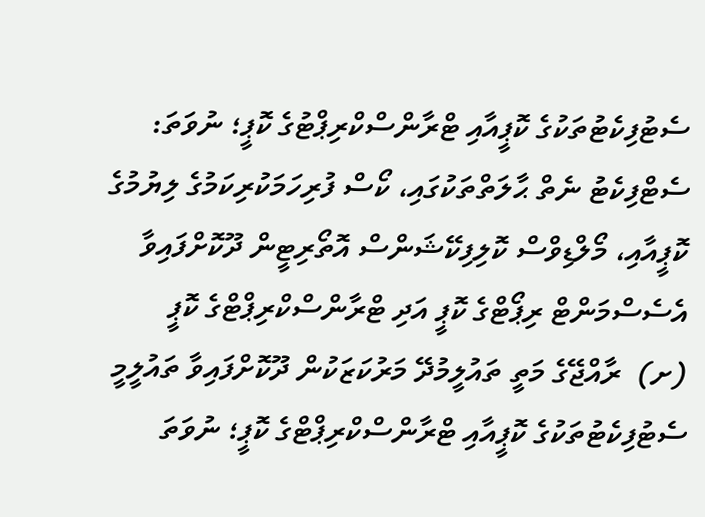ސެޓުފިކެޓުތަކުގެ ކޮޕީއާއި ޓްރާންސްކްރިޕްޓުގެ ކޮޕީ؛ ނުވަތަ: ސެޓްފިކެޓު ނެތް ޙާލަތްތަކުގައި، ކޯސް ފުރިހަމަކުރިކަމުގެ ލިޔުމުގެ ކޮޕީއާއި، މޯލްޑިވްސް ކޮލިފިކޭޝަންސް އޮތޯރިޓީން ދޫކޮށްފައިވާ އެސެސްމަންޓް ރިޕޯޓްގެ ކޮޕީ އަދި ޓްރާންސްކްރިޕްޓްގެ ކޮޕީ
(ށ)  ރާއްޖޭގެ މަތީ ތައުލީމުދޭ މަރުކަޒަކުން ދޫކޮށްފައިވާ ތައުލީމީ ސެޓުފިކެޓުތަކުގެ ކޮޕީއާއި ޓްރާންސްކްރިޕްޓްގެ ކޮޕީ؛ ނުވަތަ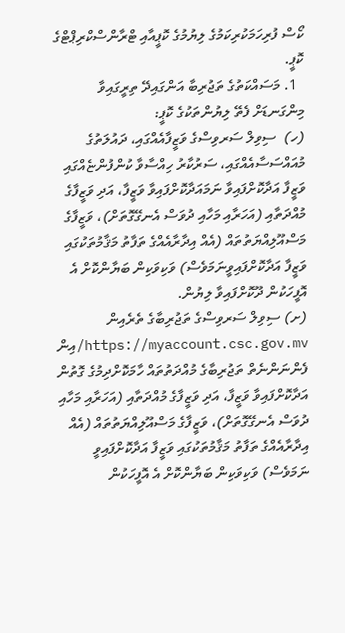ކޯސް ފުރިހަމަކުރިކަމުގެ ލިޔުމުގެ ކޮޕީއާއި ޓްރާންސްކްރިޕްޓްގެ ކޮޕީ.
  1. މަސައްކަތުގެ ތަޖުރިބާ އަންގައިދޭ ތިރީގައިވާ މިންގަނޑަށް ފެތޭ ލިޔުންތަކުގެ ކޮޕީ:
(ހ)  ސިވިލް ސަރވިސްގެ ވަޒީފާއެއްގައި، ދައުލަތުގެ މުއައްސަސާއެއްގައި، ސަރުކާރު ހިއްސާވާ ކުންފުންޏެއްގައި ވަޒީފާ އަދާކޮށްފައިވާ ނަމައަދާކޮށްފައިވާ ވަޒީފާ، އަދި ވަޒީފާގެ މުއްދަތާއި (އަހަރާއި މަހާއި ދުވަސް އެނގޭގޮތަށް)، ވަޒީފާގެ މަސްއޫލިއްޔަތުތައް (އެއް އިދާރާއެއްގެ ތަފާތު މަޤާމުތަކުގައި ވަޒީފާ އަދާކޮށްފައިވީނަމަވެސް) ވަކިވަކިން ބަޔާންކޮށް އެ އޮފީހަކުން ދޫކޮށްފައިވާ ލިޔުން.
(ށ) ސިވިލް ސަރވިސްގެ ތަޖުރިބާގެ ތެރެއިން https://myaccount.csc.gov.mv/އިން ފެންނަންނެތް ތަޖުރިބާގެ މުއްދަތުތައް ހާމަކޮށްދިމުގެ ގޮތުން އަދާކޮށްފައިވާ ވަޒީފާ، އަދި ވަޒީފާގެ މުއްދަތާއި (އަހަރާއި މަހާއި ދުވަސް އެނގޭގޮތަށް)، ވަޒީފާގެ މަސްއޫލިއްޔަތުތައް (އެއް އިދާރާއެއްގެ ތަފާތު މަޤާމުތަކުގައި ވަޒީފާ އަދާކޮށްފައިވީ ނަމަވެސް) ވަކިވަކިން ބަޔާންކޮށް އެ އޮފީހަކުން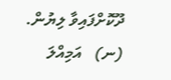ދޫކޮށްފައިވާ ލިޔުން.
(ނ)   އަމިއްލަ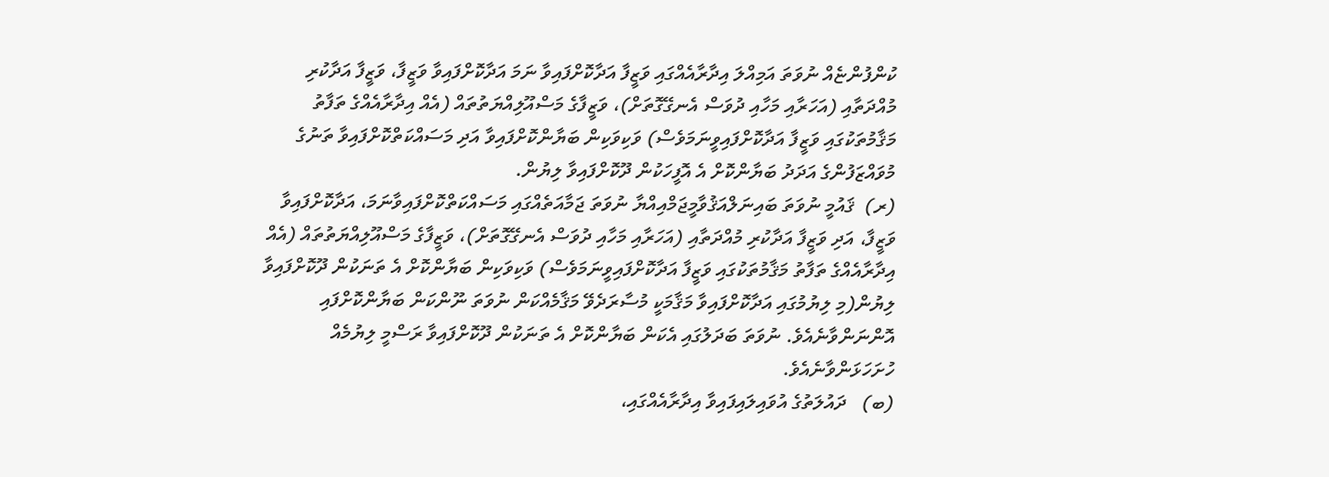ކުންފުންޏެއް ނުވަތަ އަމިއްލަ އިދާރާއެއްގައި ވަޒީފާ އަދާކޮށްފައިވާ ނަމަ އަދާކޮށްފައިވާ ވަޒީފާ، ވަޒީފާ އަދާކުރި މުއްދަތާއި (އަހަރާއި މަހާއި ދުވަސް އެނގޭގޮތަށް)، ވަޒީފާގެ މަސްއޫލިއްޔަތުތައް (އެއް އިދާރާއެއްގެ ތަފާތު މަޤާމުތަކުގައި ވަޒީފާ އަދާކޮށްފައިވީނަމަވެސް) ވަކިވަކިން ބަޔާންކޮށްފައިވާ އަދި މަސައްކަތްކޮށްފައިވާ ތަނުގެ މުވައްޒަފުންގެ އަދަދު ބަޔާންކޮށް އެ އޮފީހަކުން ދޫކޮށްފައިވާ ލިޔުން.
(ރ)  ޤައުމީ ނުވަތަ ބައިނަލްއަޤުވާމީޖަމްއިއްޔާ ނުވަތަ ޖަމާއަތެއްގައި މަސައްކަތްކޮށްފައިވާނަމަ، އަދާކޮށްފައިވާ ވަޒީފާ، އަދި ވަޒީފާ އަދާކުރި މުއްދަތާއި (އަހަރާއި މަހާއި ދުވަސް އެނގޭގޮތަށް)، ވަޒީފާގެ މަސްއޫލިއްޔަތުތައް (އެއް އިދާރާއެއްގެ ތަފާތު މަޤާމުތަކުގައި ވަޒީފާ އަދާކޮށްފައިވީނަމަވެސް) ވަކިވަކިން ބަޔާންކޮށް އެ ތަނަކުން ދޫކޮށްފައިވާ ލިޔުން(މި ލިޔުމުގައި އަދާކޮށްފައިވާ މަޤާމަކީ މުސާރަދެވޭ މަޤާމެއްކަން ނުވަތަ ނޫންކަން ބަޔާންކޮށްފައި އޮންނަންވާނެއެވެ. ނުވަތަ ބަދަލުގައި އެކަން ބަޔާންކޮށް އެ ތަނަކުން ދޫކޮށްފައިވާ ރަސްމީ ލިޔުމެއް ހުށަހަޅަންވާނެއެވެ.
(ބ)   ދައުލަތުގެ އުވައިލައިފައިވާ އިދާރާއެއްގައި،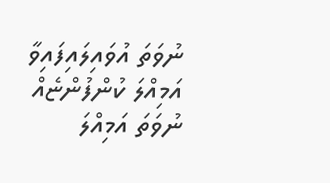ނުވަތަ އުވައިލައިފައިވާ އަމިއްލަ ކުންފުންޏެއް ނުވަތަ އަމިއްލަ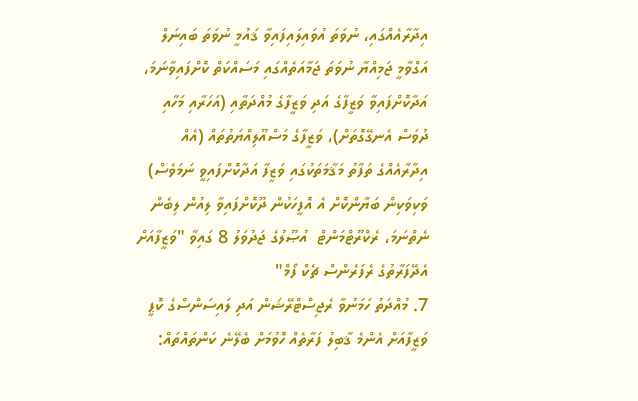އިދާރާއެއްގައި، ނުވަތަ އުވައިލައިފައިވާ ޤައުމީ ނުވަތަ ބައިނަލް އަގްވާމީ ޖަމިއްޔާ ނުވަތަ ޖަމާއަތެއްގައި މަސައްކަތް ކޮށްފައިވާނަމަ، އަދާކޮށްފައިވާ ވަޒީފާގެ އަދި ވަޒީފާގެ މުއްދަތާއި (އަހަރާއި މަހާއި ދުވަސް އެނގޭގޮތަށް)، ވަޒީފާގެ މަސްއޫލިއްޔަތުތައް (އެއް އިދާރާއެއްގެ ތަފާތު މަޤާމަތަކުގައި ވަޒީފާ އަދާކޮށްފައިވީ ނަމަވެސް) ވަކިވަކިން ބަޔާންކޮށް އެ އޮފީހަކުން ދޫކޮށްފައިވާ ލިއުން ލިބެން ނެތްނަމަ، ރެކްރޫޓްމަންޓް  އުޞޫލުގެ ޖަދުވަލު 8 ގައިވާ "ވަޒީފާއަށް އެދޭފަރާތުގެ ރެފަރެންސް ޗެކް ފޯމް"
7. މުއްދަތު ހަމަނުވާ ރެޖިސްޓްރޭޝަން އަދި ލައިސަންސްގެ ކޮޕީ
ވަޒީފާއަށް އެންމެ ޤާބިލު ފަރާތެއް ހޮވުމަށް ބެލޭނެ ކަންތައްތައް: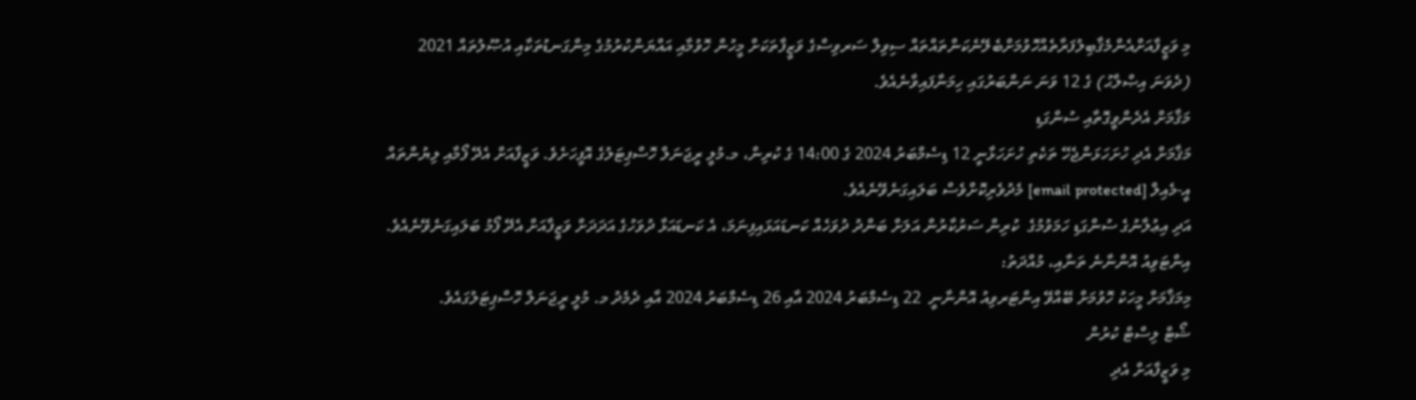މި ވަޒީފާއަށްއެންމެޤާބިލުފަރާތެއްހޮވުމަށްބެލޭނެކަންތައްތައް ސިވިލް ސަރވިސްގެ ވަޒީފާތަކަށް މީހުން ހޮވުމާއި އައްޔަންކުރުމުގެ މިންގަނޑުތަކާއި އުޞޫލުތައް 2021 (ދެވަނަ އިޞްލާޙު) ގެ 12 ވަނަ ނަންބަރުގައި ހިމަނާފައިވާނެއެވެ.
މަޤާމަށް އެދެންވީގޮތާއި ސުންގަޑި
މަޤާމަށް އެދި ހުށަހަޅަންޖެހޭ ތަކެތި ހުށަހަޅާނީ 12 ޑިސެމްބަރު 2024 ގެ 14:00 ގެ ކުރިން، މ.މުލީ ރީޖަނަލް ހޮސްޕިޓަލުގެ އޮފީހަށެވެ. ވަޒީފާއަށް އެދޭ ފޯމާއި ލިޔުންތައް އީ-މެއިލް [email protected] މެދުވެރިކޮށްވެސް ބަލައިގަނެވޭނެއެވެ.
އަދި އިޢުލާނުގެ ސުންގަޑި ހަމަވުމުގެ  ކުރިން ސަރުކާރުން އަލަށް ބަންދު ދުވަހެއް ކަނޑައަޅައިފިނަމަ، އެ ކަނޑައަޅާ ދުވަހުގެ އަދަދަށް ވަޒީފާއަށް އެދޭ ފޯމު ބަލައިގަނެވޭނެއެވެ.
އިންޓަވިއު އޮންނާނެ ތަނާއި، މުއްދަތު:
މިމަޤާމަށް މީހަކު ހޮވުމަށް ބޭއްވޭ އިންޓަރވިއު އޮންނާނީ  22 ޑިސެމްބަރު 2024 އާއި 26 ޑިސެމްބަރު 2024 އާއި ދެމެދު މ. މުލީ ރީޖަނަލް ހޮސްޕިޓަލުގައެވެ.
ޝޯޓް ލިސްޓް ކުރުން
މި ވަޒީފާއަށް އެދި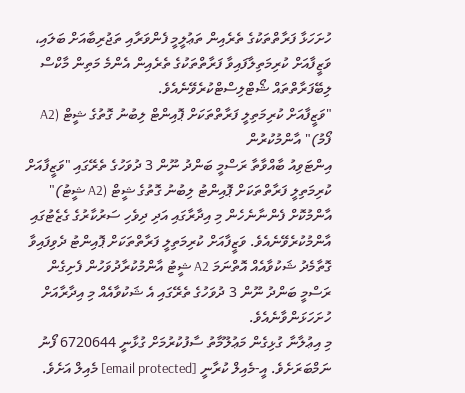ހުށަހަޅާ ފަރާތްތަކުގެ ތެރެއިން ތަޢުލީމީ ފެންވަރާއި ތަޖުރިބާއަށް ބަލައި، ވަޒީފާއަށް ކުރިމަތިލާފައިވާ ފަރާތްތަކުގެ ތެރެއިން އެންމެ މަތިން މާކްސް ލިބޭފަރާތްތައް ޝޯޓްލިސްޓްކުރެވޭނެއެވެ.
"ވަޒީފާއަށް ކުރިމަތިލީ ފަރާތްތަކަށް ޕޮއިންޓް ލިބުނު ގޮތުގެ ޝީޓް (A2 ފޯމު)" އާންމުކުރުން
އިންޓަވިއު ބާއްވާތާ ރަސްމީ ބަންދު ނޫން 3 ދުވަހުގެ ތެރޭގައި "ވަޒީފާއަށް ކުރިމަތިލީ ފަރާތްތަކަށް ޕޮއިންޓު ލިބުނު ގޮތުގެ ޝީޓް (A2 ޝީޓު)" އާންމުކޮށް ފެންނާނެހެން މި އިދާރާގައި އަދި ދިވެހި ސަރުކާރުގެ ގެޒެޓުގައި އާންމުކުރެވޭނެއެވެ. ވަޒީފާއަށް ކުރިމަތިލީ ފަރާތްތަކަށް ޕޮއިންޓު ދެވިފައިވާ ގޮތާމެދު ޝަކުވާއެއް އޮތްނަމަ A2 ޝީޓު އާންމުކުރާދުވަހުން ފެށިގެން ރަސްމީ ބަންދު ނޫން 3 ދުވަހުގެ ތެރޭގައި އެ ޝަކުވާއެއް މި އިދާރާއަށް ހުށަހަޅަންވާނެއެވެ.
މި އިޢުލާނާ ގުޅިގެން މަޢުލޫމާތު ސާފުކުރުމަށް ގުޅާނީ 6720644 ފޯނު ނަމްބަރަށެވެ. އީ-މެއިލް ކުރާނީ [email protected] މެއިލް އަށެވެ.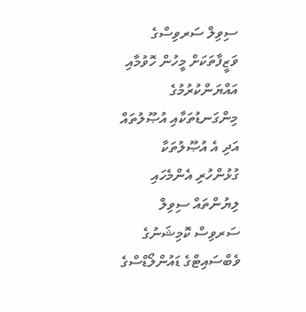ސިވިލް ސަރވިސްގެ ވަޒީފާތަކަށް މީހުން ހޮވުމާއި އައްޔަންކުރުމުގެ މިންގަނޑުތަކާއި އުޞޫލުތައް އަދި އެ އުޞޫލުތަކާ ގުޅުންހުރި އެންމެހައި ލިޔުންތައް ސިވިލް ސަރވިސް ކޮމިޝަނުގެ ވެބްސައިޓްގެ ޑައުންލޯޑްސްގެ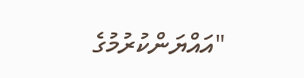"އައްޔަންކުރުމުގެ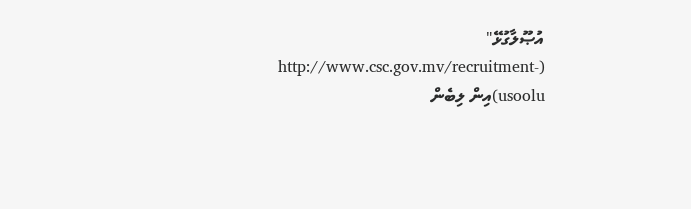އުޞޫލާގުޅޭ" (http://www.csc.gov.mv/recruitment-usoolu)އިން ލިބެން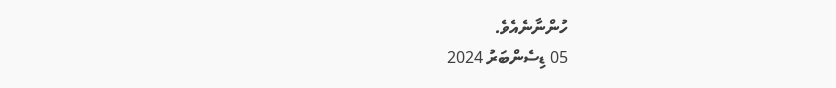ހުންނާނެއެވެ.
05 ޑިސެންބަރު 2024